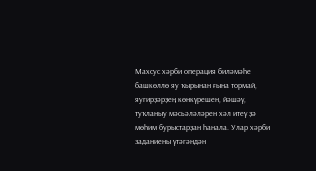Махсус хәрби операция биләмәһе башкөллө яу ҡырынан ғына тормай, яугирҙәрҙең көнкүрешен, йәшәү, туҡланыу мәсьәләләрен хәл итеү ҙә мөһим бурыстарҙан һанала. Улар хәрби заданиены үтәгәндән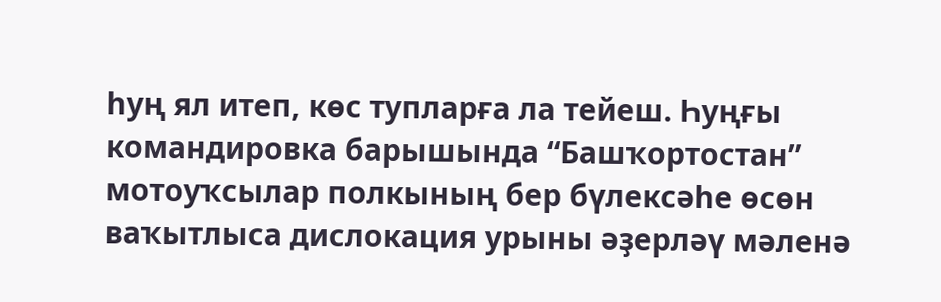һуң ял итеп, көс тупларға ла тейеш. Һуңғы командировка барышында “Башҡортостан” мотоуҡсылар полкының бер бүлексәһе өсөн ваҡытлыса дислокация урыны әҙерләү мәленә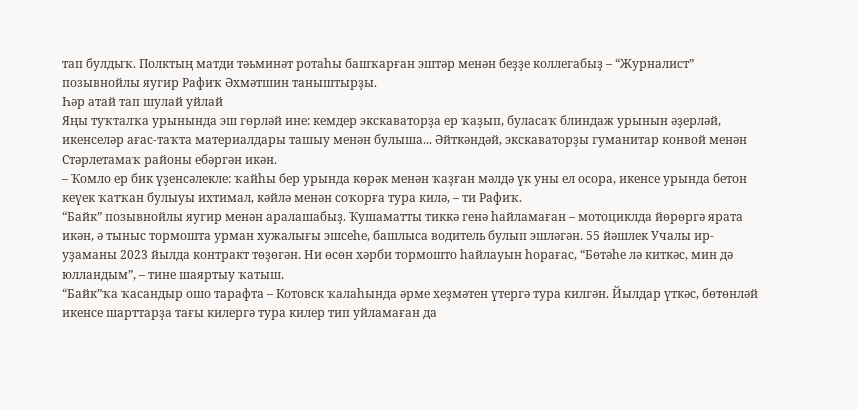тап булдыҡ. Полктың матди тәьминәт ротаһы башҡарған эштәр менән беҙҙе коллегабыҙ – “Журналист” позывнойлы яугир Рафиҡ Әхмәтшин таныштырҙы.
Һәр атай тап шулай уйлай
Яңы туҡталҡа урынында эш гөрләй ине: кемдер экскаваторҙа ер ҡаҙып, буласаҡ блиндаж урынын әҙерләй, икенселәр ағас-таҡта материалдары ташыу менән булыша... Әйткәндәй, экскаваторҙы гуманитар конвой менән Стәрлетамаҡ районы ебәргән икән.
– Ҡомло ер бик үҙенсәлекле: ҡайһы бер урында көрәк менән ҡаҙған мәлдә үк уны ел осора, икенсе урында бетон кеүек ҡатҡан булыуы ихтимал, кәйлә менән соҡорға тура килә, – ти Рафиҡ.
“Байк” позывнойлы яугир менән аралашабыҙ. Ҡушаматты тиккә генә һайламаған – мотоциклда йөрөргә ярата икән, ә тыныс тормошта урман хужалығы эшсеһе, башлыса водитель булып эшләгән. 55 йәшлек Учалы ир-уҙаманы 2023 йылда контракт төҙөгән. Ни өсөн хәрби тормошто һайлауын һорағас, “Бөтәһе лә киткәс, мин дә юлландым”, – тине шаяртыу ҡатыш.
“Байк”ҡа ҡасандыр ошо тарафта – Котовск ҡалаһында әрме хеҙмәтен үтергә тура килгән. Йылдар үткәс, бөтөнләй икенсе шарттарҙа тағы килергә тура килер тип уйламаған да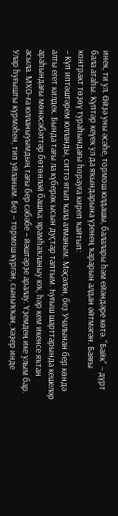инек, ти ул. Өйҙә уны әсәһе, тормош юлдашы, балалары һәм ейәндәре көтә. “Байк” – дүрт бала атаһы. Күптәр кеүек ул да яҡындарына үҙенең ҡарарын алдан әйтмәгән. Баяғы контракт төҙөү тураһындағы һорауға киреп ҡайтып:
– Күп иптәштәрем юлланды, ситтә ятып ҡала алманым. Мәҫәлән, беҙ Учалынан бер көндә алты егет килдек. Бында тағы ла күберәк ысын дуҫтар таптым. Һуғыш шарттарында кешеләр араһындағы мөнәсәбәттәр бөтөнләй башҡа: ярамһаҡланыу юҡ, һәр кем икенсе яҡтан асыла. МХО-ға юлланыуымдың тағы бер сәбәбе – йәштәрҙе аралау. Үҙемдең ике улым бар. Улар һуғышты күрмәһен, тип уйланым. Беҙ – тормош күргән, сыныҡҡан, хәҙер инде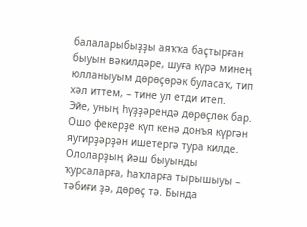балаларыбыҙҙы аяҡҡа баҫтырған быуын вәкилдәре, шуға күрә минең юлланыуым дөрөҫөрәк буласаҡ, тип хәл иттем, – тине ул етди итеп.
Эйе, уның һүҙҙәрендә дөрөҫлөк бар. Ошо фекерҙе күп кенә донъя күргән яугирҙәрҙән ишетергә тура килде. Ололарҙың йәш быуынды ҡурсаларға, һаҡларға тырышыуы – тәбиғи ҙә, дөрөҫ тә. Бында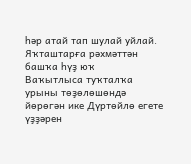һәр атай тап шулай уйлай.
Яҡташтарға рәхмәттән башҡа һүҙ юҡ
Ваҡытлыса туҡталҡа урыны төҙөлөшөндә йөрөгән ике Дүртөйлө егете үҙҙәрен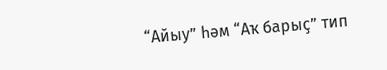“Айыу” һәм “Аҡ барыҫ” тип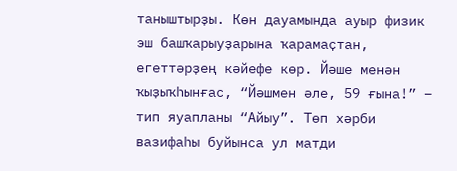таныштырҙы. Көн дауамында ауыр физик эш башҡарыуҙарына ҡарамаҫтан, егеттәрҙең кәйефе көр. Йәше менән ҡыҙыҡһынғас, “Йәшмен әле, 59 ғына!” – тип яуапланы “Айыу”. Төп хәрби вазифаһы буйынса ул матди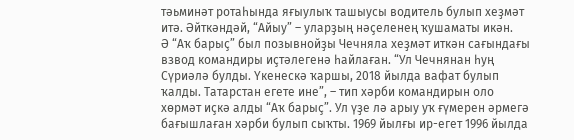тәьминәт ротаһында яғыулыҡ ташыусы водитель булып хеҙмәт итә. Әйткәндәй, “Айыу” – уларҙың нәҫеленең ҡушаматы икән.
Ә “Аҡ барыҫ” был позывнойҙы Чечняла хеҙмәт иткән сағындағы взвод командиры иҫтәлегенә һайлаған. “Ул Чечнянан һуң Сүриәлә булды. Үкенескә ҡаршы, 2018 йылда вафат булып ҡалды. Татарстан егете ине”, – тип хәрби командирын оло хөрмәт иҫкә алды “Аҡ барыҫ”. Ул үҙе лә арыу уҡ ғүмерен әрмегә бағышлаған хәрби булып сыҡты. 1969 йылғы ир-егет 1996 йылда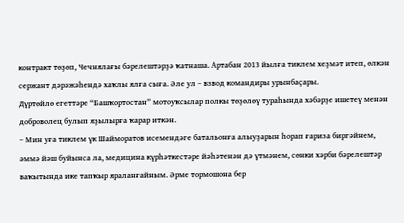контракт төҙөп, Чечнялағы бәрелештәрҙә ҡатнаша. Артабан 2013 йылға тиклем хеҙмәт итеп, өлкән сержант дәрәжәһендә хаҡлы ялға сыға. Әле ул – взвод командиры урынбаҫары.
Дүртөйлө егеттәре “Башҡортостан” мотоуҡсылар полкы төҙөлөү тураһында хәбәрҙе ишетеү менән доброволец булып яҙылырға ҡарар иткән.
– Мин уға тиклем үк Шайморатов исемендәге батальонға алыуҙарын һорап ғариза биргәйнем, әммә йәш буйынса ла, медицина күрһәткестәре йәһәтенән дә үтмәнем, сөнки хәрби бәрелештәр ваҡытында ике тапҡыр яраланғайным. Әрме тормошона бер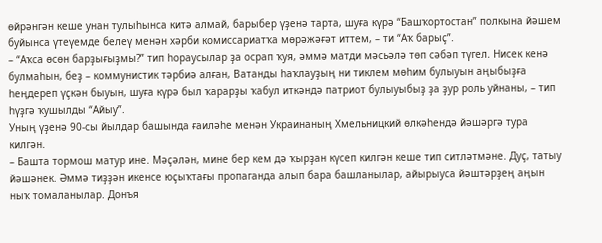өйрәнгән кеше унан тулыһынса китә алмай, барыбер үҙенә тарта, шуға күрә “Башҡортостан” полкына йәшем буйынса үтеүемде белеү менән хәрби комиссариатҡа мөрәжәғәт иттем, – ти “Аҡ барыҫ”.
– “Аҡса өсөн барҙығыҙмы?” тип һораусылар ҙа осрап ҡуя, әммә матди мәсьәлә төп сәбәп түгел. Нисек кенә булмаһын, беҙ – коммунистик тәрбиә алған, Ватанды һаҡлауҙың ни тиклем мөһим булыуын аңыбыҙға һеңдереп үҫкән быуын, шуға күрә был ҡарарҙы ҡабул иткәндә патриот булыуыбыҙ ҙа ҙур роль уйнаны, – тип һүҙгә ҡушылды “Айыу”.
Уның үҙенә 90-сы йылдар башында ғаиләһе менән Украинаның Хмельницкий өлкәһендә йәшәргә тура килгән.
– Башта тормош матур ине. Мәҫәлән, мине бер кем дә ҡырҙан күсеп килгән кеше тип ситләтмәне. Дуҫ, татыу йәшәнек. Әммә тиҙҙән икенсе юҫыҡтағы пропаганда алып бара башланылар, айырыуса йәштәрҙең аңын ныҡ томаланылар. Донъя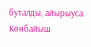буталды, айырыуса Көнбайыш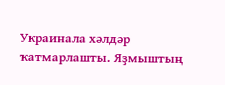Украинала хәлдәр ҡатмарлашты. Яҙмыштың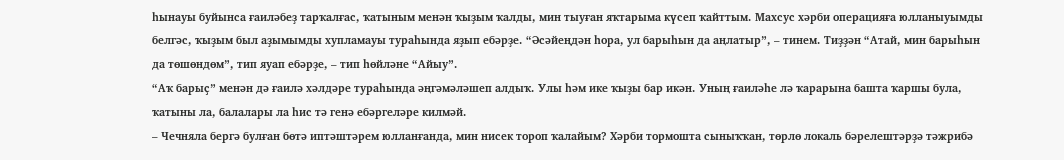һынауы буйынса ғаиләбеҙ тарҡалғас, ҡатыным менән ҡыҙым ҡалды, мин тыуған яҡтарыма күсеп ҡайттым. Махсус хәрби операцияға юлланыуымды белгәс, ҡыҙым был аҙымымды хупламауы тураһында яҙып ебәрҙе. “Әсәйеңдән һора, ул барыһын да аңлатыр”, – тинем. Тиҙҙән “Атай, мин барыһын да төшөндөм”, тип яуап ебәрҙе, – тип һөйләне “Айыу”.
“Аҡ барыҫ” менән дә ғаилә хәлдәре тураһында әңгәмәләшеп алдыҡ. Улы һәм ике ҡыҙы бар икән. Уның ғаиләһе лә ҡарарына башта ҡаршы була, ҡатыны ла, балалары ла һис тә генә ебәргеләре килмәй.
– Чечняла бергә булған бөтә иптәштәрем юлланғанда, мин нисек тороп ҡалайым? Хәрби тормошта сыныҡҡан, төрлө локаль бәрелештәрҙә тәжрибә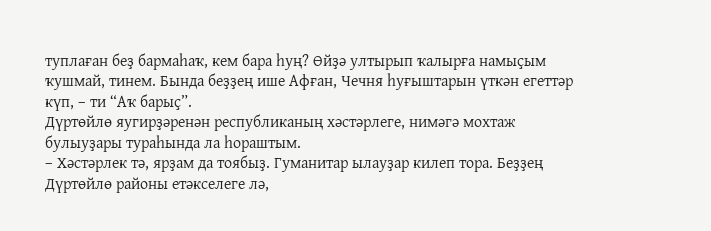туплаған беҙ бармаһаҡ, кем бара һуң? Өйҙә ултырып ҡалырға намыҫым ҡушмай, тинем. Бында беҙҙең ише Афған, Чечня һуғыштарын үткән егеттәр күп, – ти “Аҡ барыҫ”.
Дүртөйлө яугирҙәренән республиканың хәстәрлеге, нимәгә мохтаж булыуҙары тураһында ла һораштым.
– Хәстәрлек тә, ярҙам да тоябыҙ. Гуманитар ылауҙар килеп тора. Беҙҙең Дүртөйлө районы етәкселеге лә,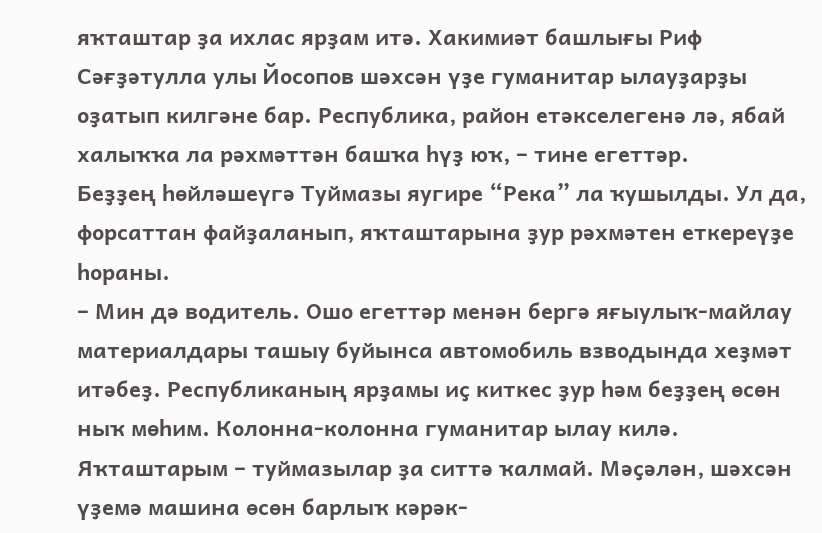яҡташтар ҙа ихлас ярҙам итә. Хакимиәт башлығы Риф Сәғҙәтулла улы Йосопов шәхсән үҙе гуманитар ылауҙарҙы оҙатып килгәне бар. Республика, район етәкселегенә лә, ябай халыҡҡа ла рәхмәттән башҡа һүҙ юҡ, – тине егеттәр.
Беҙҙең һөйләшеүгә Туймазы яугире “Река” ла ҡушылды. Ул да, форсаттан файҙаланып, яҡташтарына ҙур рәхмәтен еткереүҙе һораны.
– Мин дә водитель. Ошо егеттәр менән бергә яғыулыҡ-майлау материалдары ташыу буйынса автомобиль взводында хеҙмәт итәбеҙ. Республиканың ярҙамы иҫ киткес ҙур һәм беҙҙең өсөн ныҡ мөһим. Колонна-колонна гуманитар ылау килә. Яҡташтарым – туймазылар ҙа ситтә ҡалмай. Мәҫәлән, шәхсән үҙемә машина өсөн барлыҡ кәрәк-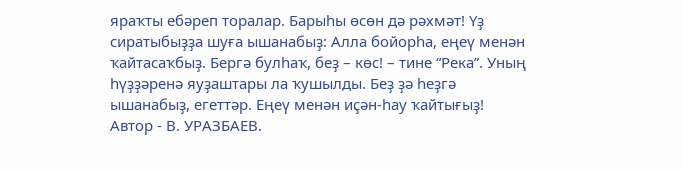яраҡты ебәреп торалар. Барыһы өсөн дә рәхмәт! Үҙ сиратыбыҙҙа шуға ышанабыҙ: Алла бойорһа, еңеү менән ҡайтасаҡбыҙ. Бергә булһаҡ, беҙ – көс! – тине “Река”. Уның һүҙҙәренә яуҙаштары ла ҡушылды. Беҙ ҙә һеҙгә ышанабыҙ, егеттәр. Еңеү менән иҫән-һау ҡайтығыҙ!
Автор - В. УРАЗБАЕВ.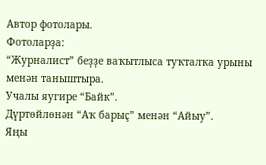Автор фотолары.
Фотоларҙа:
“Журналист” беҙҙе ваҡытлыса туҡталҡа урыны менән таныштыра.
Учалы яугире “Байк”.
Дүртөйлөнән “Аҡ барыҫ” менән “Айыу”.
Яңы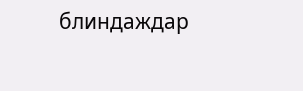блиндаждар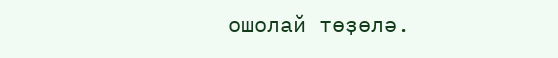ошолай төҙөлә.